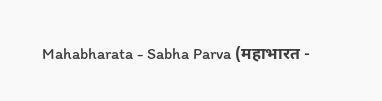Mahabharata - Sabha Parva (महाभारत -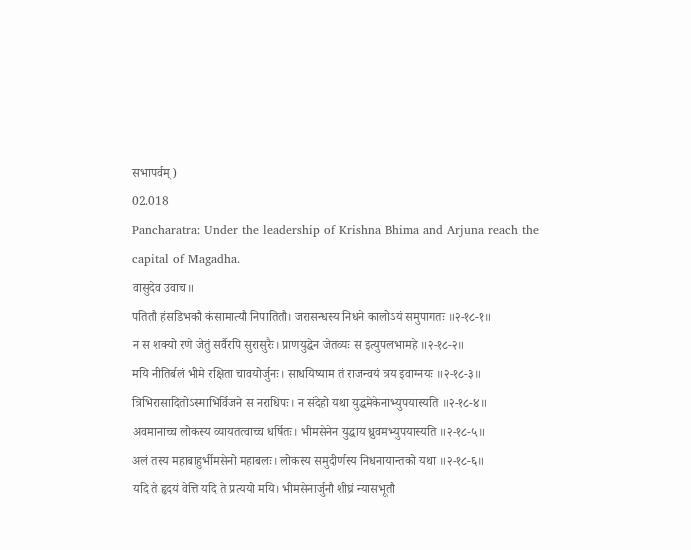सभापर्वम्)
02.018
Pancharatra: Under the leadership of Krishna Bhima and Arjuna reach the capital of Magadha.
वासुदेव उवाच॥
पतितौ हंसडिभकौ कंसामात्यौ निपातितौ। जरासन्धस्य निधने कालोऽयं समुपागतः ॥२-१८-१॥
न स शक्यो रणे जेतुं सर्वैरपि सुरासुरैः। प्राणयुद्धेन जेतव्यः स इत्युपलभामहे ॥२-१८-२॥
मयि नीतिर्बलं भीमे रक्षिता चावयोर्जुनः। साधयिष्याम तं राजन्वयं त्रय इवाग्नयः ॥२-१८-३॥
त्रिभिरासादितोऽस्माभिर्विजने स नराधिपः। न संदेहो यथा युद्धमेकेनाभ्युपयास्यति ॥२-१८-४॥
अवमानाच्च लोकस्य व्यायतत्वाच्च धर्षितः। भीमसेनेन युद्धाय ध्रुवमभ्युपयास्यति ॥२-१८-५॥
अलं तस्य महाबाहुर्भीमसेनो महाबलः। लोकस्य समुदीर्णस्य निधनायान्तको यथा ॥२-१८-६॥
यदि ते हृदयं वेत्ति यदि ते प्रत्ययो मयि। भीमसेनार्जुनौ शीघ्रं न्यासभूतौ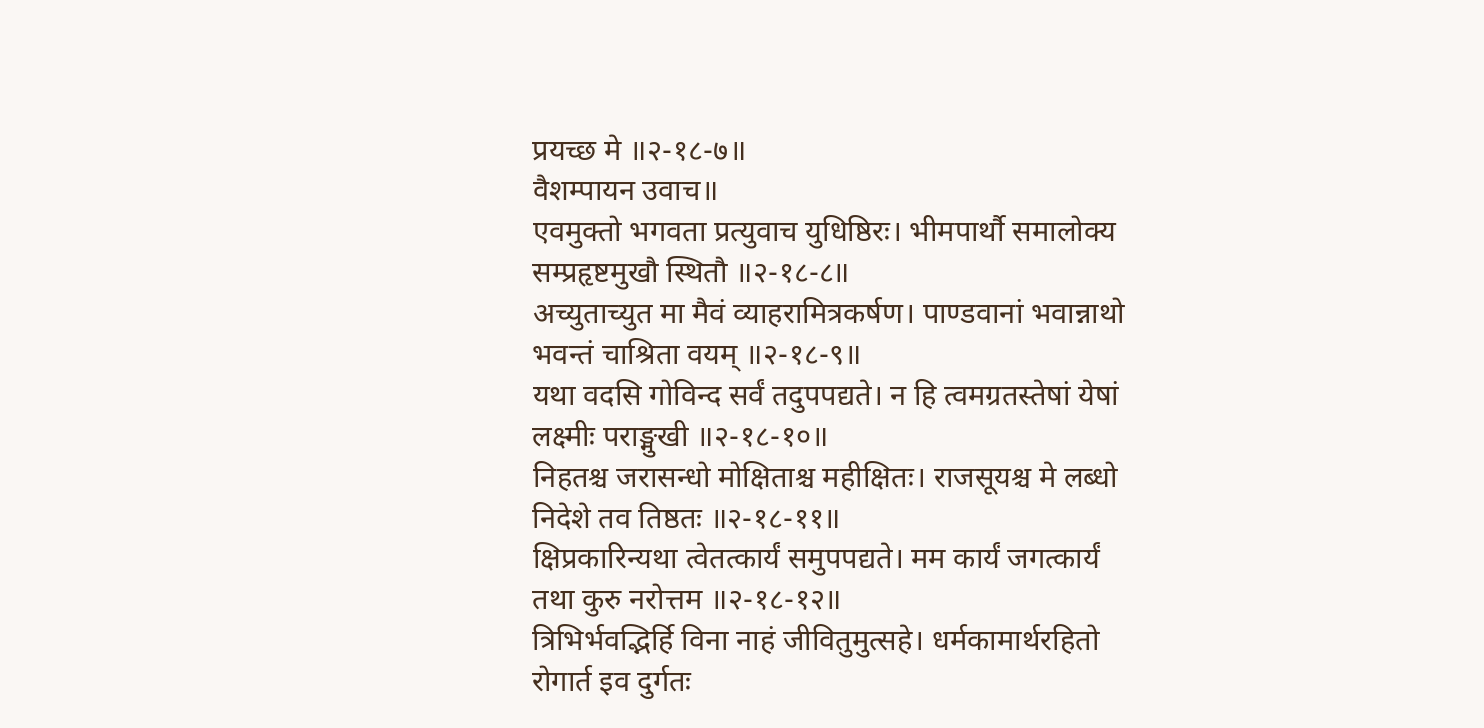प्रयच्छ मे ॥२-१८-७॥
वैशम्पायन उवाच॥
एवमुक्तो भगवता प्रत्युवाच युधिष्ठिरः। भीमपार्थौ समालोक्य सम्प्रहृष्टमुखौ स्थितौ ॥२-१८-८॥
अच्युताच्युत मा मैवं व्याहरामित्रकर्षण। पाण्डवानां भवान्नाथो भवन्तं चाश्रिता वयम् ॥२-१८-९॥
यथा वदसि गोविन्द सर्वं तदुपपद्यते। न हि त्वमग्रतस्तेषां येषां लक्ष्मीः पराङ्मुखी ॥२-१८-१०॥
निहतश्च जरासन्धो मोक्षिताश्च महीक्षितः। राजसूयश्च मे लब्धो निदेशे तव तिष्ठतः ॥२-१८-११॥
क्षिप्रकारिन्यथा त्वेतत्कार्यं समुपपद्यते। मम कार्यं जगत्कार्यं तथा कुरु नरोत्तम ॥२-१८-१२॥
त्रिभिर्भवद्भिर्हि विना नाहं जीवितुमुत्सहे। धर्मकामार्थरहितो रोगार्त इव दुर्गतः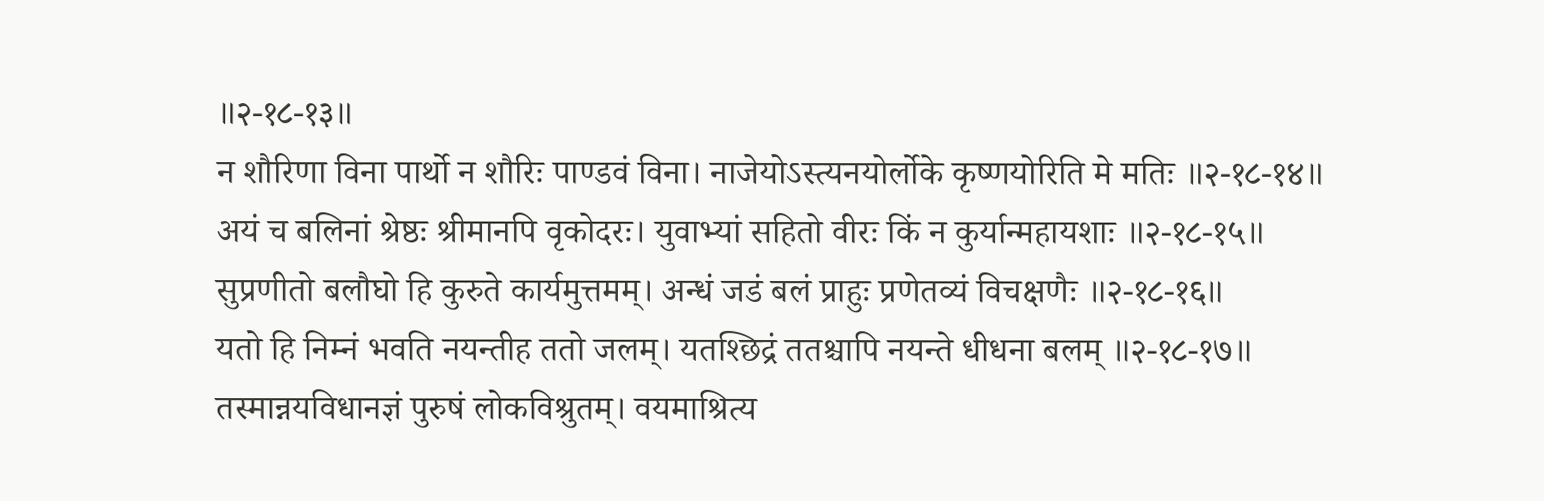॥२-१८-१३॥
न शौरिणा विना पार्थो न शौरिः पाण्डवं विना। नाजेयोऽस्त्यनयोर्लोके कृष्णयोरिति मे मतिः ॥२-१८-१४॥
अयं च बलिनां श्रेष्ठः श्रीमानपि वृकोदरः। युवाभ्यां सहितो वीरः किं न कुर्यान्महायशाः ॥२-१८-१५॥
सुप्रणीतो बलौघो हि कुरुते कार्यमुत्तमम्। अन्धं जडं बलं प्राहुः प्रणेतव्यं विचक्षणैः ॥२-१८-१६॥
यतो हि निम्नं भवति नयन्तीह ततो जलम्। यतश्छिद्रं ततश्चापि नयन्ते धीधना बलम् ॥२-१८-१७॥
तस्मान्नयविधानज्ञं पुरुषं लोकविश्रुतम्। वयमाश्रित्य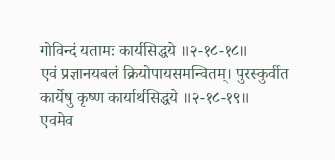गोविन्दं यतामः कार्यसिद्धये ॥२-१८-१८॥
एवं प्रज्ञानयबलं क्रियोपायसमन्वितम्। पुरस्कुर्वीत कार्येषु कृष्ण कार्यार्थसिद्धये ॥२-१८-१९॥
एवमेव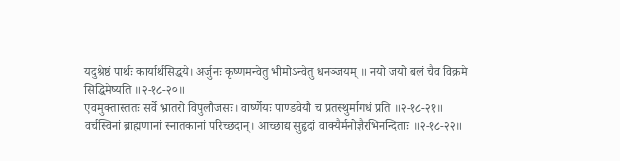यदुश्रेष्ठं पार्थः कार्यार्थसिद्धये। अर्जुनः कृष्णमन्वेतु भीमोऽन्वेतु धनञ्जयम् ॥ नयो जयो बलं चैव विक्रमे सिद्धिमेष्यति ॥२-१८-२०॥
एवमुक्तास्ततः सर्वे भ्रातरो विपुलौजसः। वार्ष्णेयः पाण्डवेयौ च प्रतस्थुर्मागधं प्रति ॥२-१८-२१॥
वर्चस्विनां ब्राह्मणानां स्नातकानां परिच्छदान्। आच्छाद्य सुहृदां वाक्यैर्मनोज्ञैरभिनन्दिताः ॥२-१८-२२॥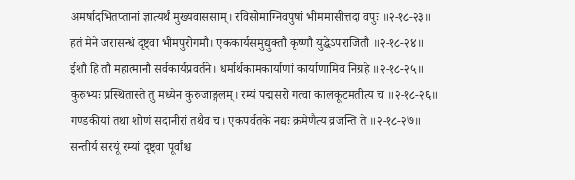अमर्षादभितप्तानां ज्ञात्यर्थं मुख्यवाससाम्। रविसोमाग्निवपुषां भीममासीत्तदा वपुः ॥२-१८-२३॥
हतं मेने जरासन्धं दृष्ट्वा भीमपुरोगमौ। एककार्यसमुद्युक्तौ कृष्णौ युद्धेऽपराजितौ ॥२-१८-२४॥
ईशौ हि तौ महात्मानौ सर्वकार्यप्रवर्तने। धर्मार्थकामकार्याणां कार्याणामिव निग्रहे ॥२-१८-२५॥
कुरुभ्यः प्रस्थितास्ते तु मध्येन कुरुजाङ्गलम्। रम्यं पद्मसरो गत्वा कालकूटमतीत्य च ॥२-१८-२६॥
गण्डकीयां तथा शोणं सदानीरां तथैव च। एकपर्वतके नद्यः क्रमेणैत्य व्रजन्ति ते ॥२-१८-२७॥
सन्तीर्य सरयूं रम्यां दृष्ट्वा पूर्वांश्च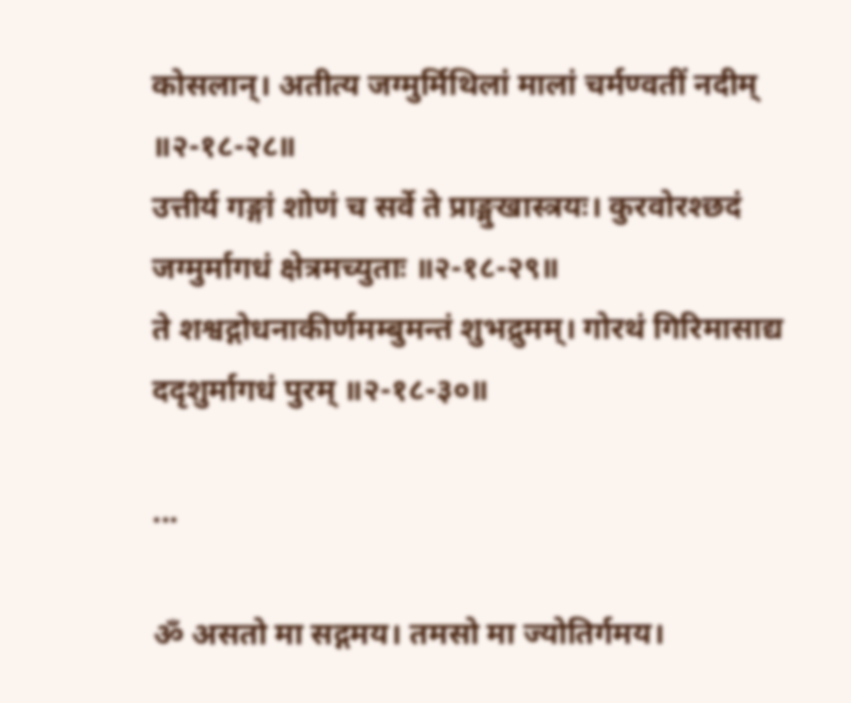कोसलान्। अतीत्य जग्मुर्मिथिलां मालां चर्मण्वतीं नदीम् ॥२-१८-२८॥
उत्तीर्य गङ्गां शोणं च सर्वे ते प्राङ्मुखास्त्रयः। कुरवोरश्छदं जग्मुर्मागधं क्षेत्रमच्युताः ॥२-१८-२९॥
ते शश्वद्गोधनाकीर्णमम्बुमन्तं शुभद्रुमम्। गोरथं गिरिमासाद्य ददृशुर्मागधं पुरम् ॥२-१८-३०॥

...

ॐ असतो मा सद्गमय। तमसो मा ज्योतिर्गमय।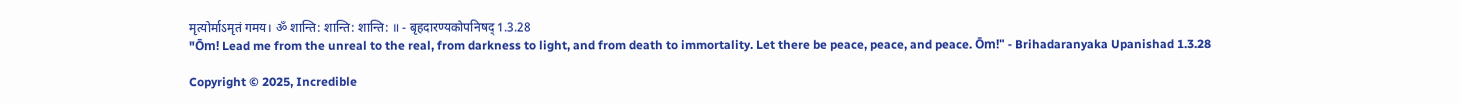मृत्योर्माऽमृतं गमय। ॐ शान्ति: शान्ति: शान्ति: ॥ - बृहदारण्यकोपनिषद् 1.3.28
"Ōm! Lead me from the unreal to the real, from darkness to light, and from death to immortality. Let there be peace, peace, and peace. Ōm!" - Brihadaranyaka Upanishad 1.3.28

Copyright © 2025, Incredible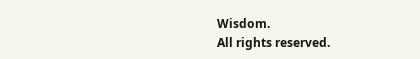Wisdom.
All rights reserved.